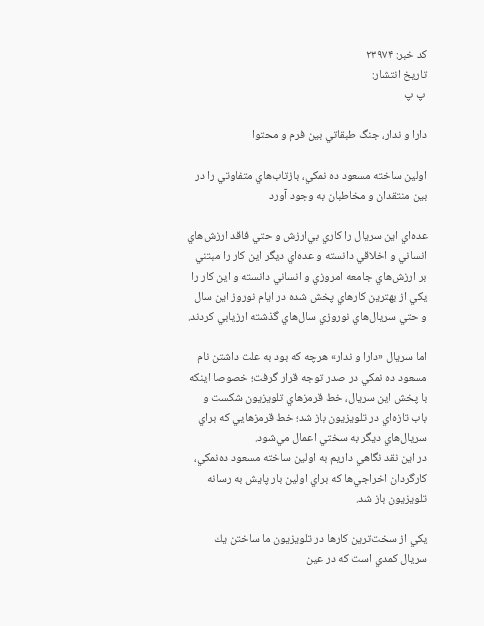کد خبر: ۲۳۹۷۴
تاریخ انتشار:
 پ پ ‍‍‍

دارا ‌و ‌‌ندار، جنگ طبقاتي بين فرم و محتوا

اولين ساخته مسعود ده نمكي، بازتاب‌هاي متفاوتي را در بين منتقدان و مخاطبان به وجود‌ آورد

عده‌اي اين سريال را كاري بي‌ارزش و حتي فاقد ارزش‌هاي انساني و اخلاقي دانسته و عده‌اي ديگر اين كار را مبتني بر ارزش‌هاي جامعه امروزي و انساني دانسته و اين كار را يكي از بهترين كارهاي پخش شده در ايام نوروز اين سال و حتي سريال‌هاي نوروزي سال‌هاي گذشته ارزيابي كردند.

اما سريال ‌«دارا و ندار» هرچه كه بود به علت داشتن نام مسعود ده نمكي در صدر توجه قرار گرفت؛ خصوصا اينكه با پخش اين سريال، خط قرمزهاي تلويزيون شكست و باب تازه‌اي در تلويزيون باز شد؛ خط قرمزهايي كه براي سريال‌هاي ديگر به سختي اعمال مي‌شود.
در اين نقد نگاهي داريم به اولين ساخته مسعود ده‌نمكي، كارگردان اخراجي‌ها كه براي اولين بار پايش به رسانه تلويزيون باز شد.

يكي از سخت‌ترين كارها در تلويزيون ما ساختن يك سريال كمدي است كه در عين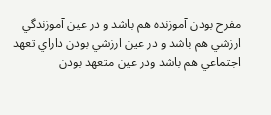مفرح بودن آموزنده هم باشد و در عين آموزندگي ارزشي هم باشد و در عين ارزشي بودن داراي تعهد اجتماعي هم باشد ودر عين متعهد بودن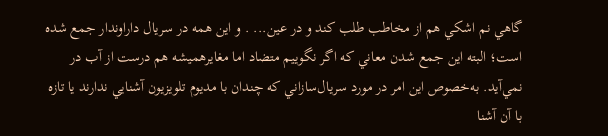گاهي نم اشكي هم از مخاطب طلب كند و در عين... . و اين همه در سريال دارا‌و‌‌ندار جمع شده است؛ البته اين جمع شدن معاني كه اگر نگوييم متضاد اما مغايرهميشه هم درست از آب در نمي‌آيد. به‌خصوص اين امر در مورد سريال‌سازاني كه چندان با مديوم تلويزيون آشنايي ندارند يا تازه با آن آشنا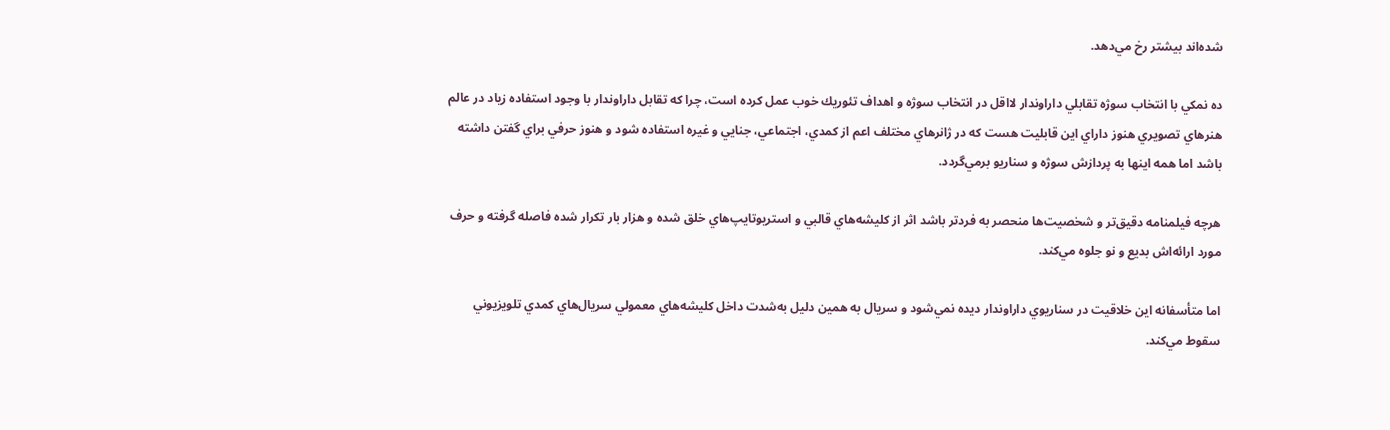شده‌اند بيشتر رخ مي‌دهد.

ده نمكي با انتخاب سوژه تقابلي دارا‌و‌‌ندار لااقل در انتخاب سوژه و اهداف تئوريك خوب عمل كرده است، چرا كه تقابل دارا‌و‌‌ندار با وجود استفاده زياد در عالم هنرهاي تصويري هنوز داراي اين قابليت هست كه در ژانرهاي مختلف اعم از كمدي، اجتماعي، جنايي و غيره استفاده شود و هنوز حرفي براي گفتن داشته باشد اما همه اينها به پردازش سوژه و سناريو برمي‌گردد.

هرچه فيلمنامه دقيق‌تر و شخصيت‌ها منحصر به فرد‌تر باشد اثر از كليشه‌هاي قالبي و استريوتايپ‌هاي خلق شده و هزار بار تكرار شده فاصله گرفته و حرف مورد ارائه‌‌اش بديع و نو جلوه مي‌كند.

اما متأسفانه اين خلاقيت در سناريوي دارا‌و‌‌ندار ديده نمي‌شود و سريال به همين دليل به‌شدت داخل كليشه‌هاي معمولي سريال‌هاي كمدي تلويزيوني سقوط مي‌كند.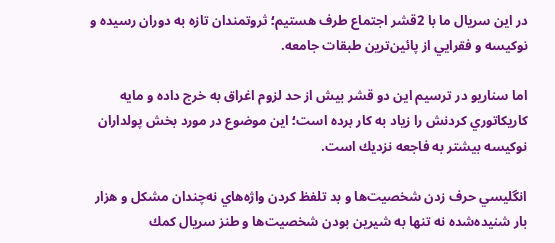در اين سريال ما با 2قشر اجتماع طرف هستيم؛ ثروتمندان تازه به دوران رسيده و نوكيسه و فقرايي از پائين‌ترين طبقات جامعه.

اما سناريو در ترسيم اين دو قشر بيش از حد لزوم اغراق به خرج داده و مايه كاريكاتوري كردنش را زياد به كار برده است؛ اين موضوع در مورد بخش پولداران نوكيسه بيشتر به فاجعه نزديك است.

انگليسي حرف زدن شخصيت‌ها و بد تلفظ كردن واژه‌هاي نه‌چندان مشكل و هزار بار شنيده‌شده نه تنها به شيرين بودن شخصيت‌ها و طنز سريال كمك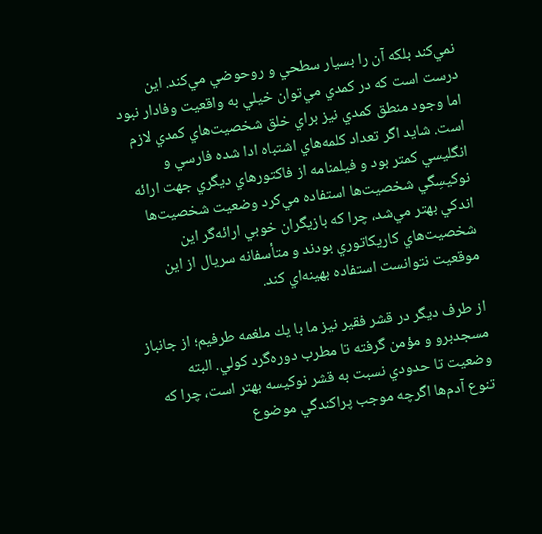نمي‌كند بلكه آن ‌را بسيار سطحي و روحوضي مي‌كند. اين درست است كه در كمدي مي‌توان خيلي به واقعيت وفادار نبود اما وجود منطق كمدي نيز براي خلق شخصيت‌هاي كمدي لازم است. شايد اگر تعداد كلمه‌هاي اشتباه ادا شده فارسي و انگليسي كمتر بود و فيلمنامه از فاكتور‌هاي ديگري جهت ارائه نوكيسِگي شخصيت‌ها استفاده مي‌كرد وضعيت شخصيت‌ها اندكي بهتر مي‌شد، چرا كه بازيگران خوبي ارائه‌گر اين شخصيت‌هاي كاريكاتوري بودند و متأسفانه سريال از اين موقعيت نتوانست استفاده بهينه‌اي كند.

از طرف ديگر در قشر فقير نيز ما با يك ملغمه طرفيم؛ از جانباز مسجدبرو و مؤمن گرفته تا مطرب دوره‌گرد كولي. البته وضعيت تا حدودي نسبت به قشر نوكيسه بهتر است، چرا كه تنوع آدم‌ها اگرچه موجب پراكندگي موضوع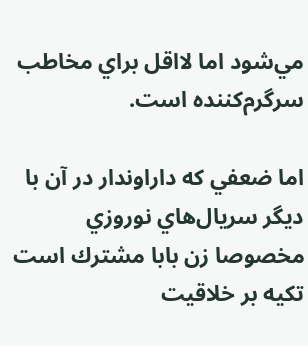مي‌شود اما لااقل براي مخاطب سرگرم‌كننده است.

اما ضعفي كه دارا‌و‌‌ندار در آن با ديگر سريال‌هاي نوروزي مخصوصا زن بابا مشترك است تكيه بر خلاقيت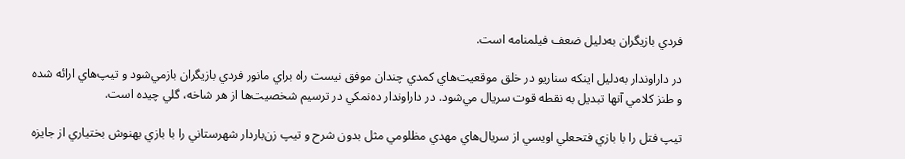فردي بازيگران به‌دليل ضعف فيلمنامه است.

در دارا‌و‌‌ندار به‌دليل اينكه سناريو در خلق موقعيت‌هاي كمدي چندان موفق نيست راه براي مانور فردي بازيگران بازمي‌شود و تيپ‌هاي ارائه شده و طنز كلامي آنها تبديل به نقطه قوت سريال مي‌شود. در دارا‌و‌‌ندار ده‌نمكي در ترسيم شخصيت‌ها از هر شاخه، گلي چيده است.

تيپ فتل را با بازي فتحعلي اويسي از سريال‌هاي مهدي مظلومي مثل بدون شرح و تيپ زن‌باردار شهرستاني را با بازي بهنوش بختياري از جايزه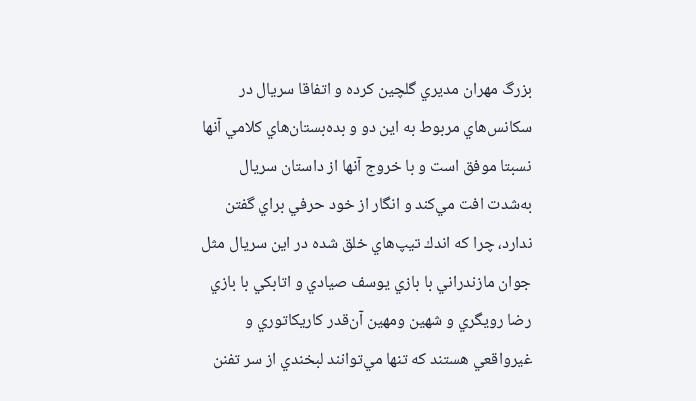بزرگ مهران مديري گلچين كرده و اتفاقا سريال در سكانس‌هاي مربوط به اين دو و بده‌بستان‌هاي كلامي آنها نسبتا موفق است و با خروج آنها از داستان سريال به‌شدت افت مي‌كند و انگار از خود حرفي براي گفتن ندارد، چرا كه اندك تيپ‌هاي خلق شده در اين سريال مثل جوان مازندراني با بازي يوسف صيادي و اتابكي با بازي رضا رويگري و شهين ومهين آن‌قدر كاريكاتوري و غيرواقعي هستند كه تنها مي‌توانند لبخندي از سر تفنن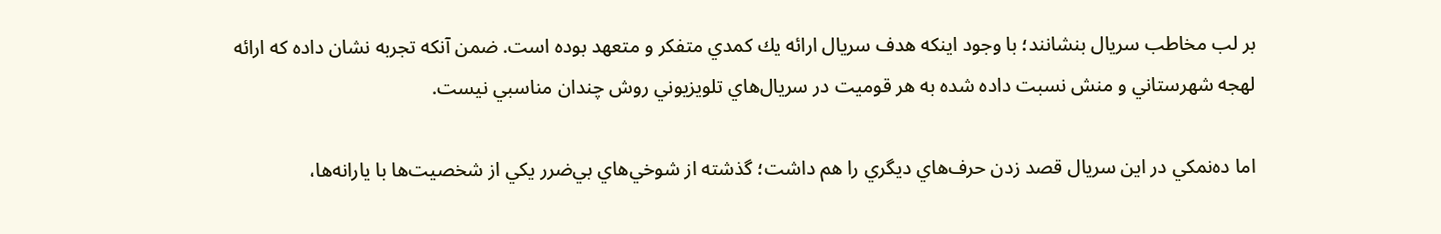بر لب مخاطب سريال بنشانند؛ با وجود اينكه هدف سريال ارائه يك كمدي متفكر و متعهد بوده است. ضمن آنكه تجربه نشان داده كه ارائه لهجه شهرستاني و منش نسبت داده شده به هر قوميت در سريال‌هاي تلويزيوني روش چندان مناسبي نيست.

اما ده‌نمكي در اين سريال قصد زدن حرف‌هاي ديگري را هم داشت؛ گذشته از شوخي‌هاي بي‌ضرر يكي از شخصيت‌ها با يارانه‌ها،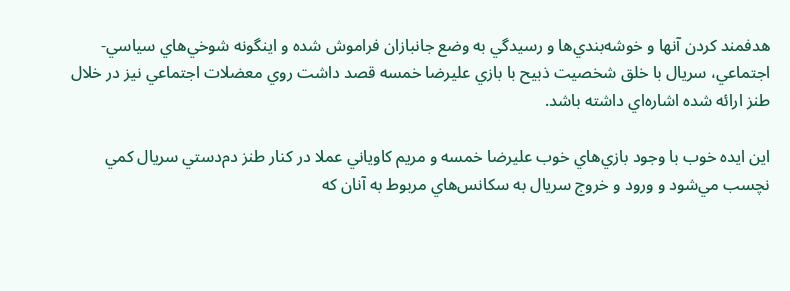هدفمند كردن آنها و خوشه‌بندي‌ها و رسيدگي به وضع جانبازان فراموش شده و اينگونه شوخي‌هاي سياسي- اجتماعي، سريال با خلق شخصيت ذبيح با بازي عليرضا خمسه قصد داشت روي معضلات اجتماعي نيز در خلال طنز ارائه شده اشاره‌اي داشته باشد.

اين ايده خوب با وجود بازي‌هاي خوب عليرضا خمسه و مريم كاوياني عملا در كنار طنز دم‌دستي سريال كمي نچسب مي‌شود و ورود و خروج سريال به سكانس‌هاي مربوط به آنان كه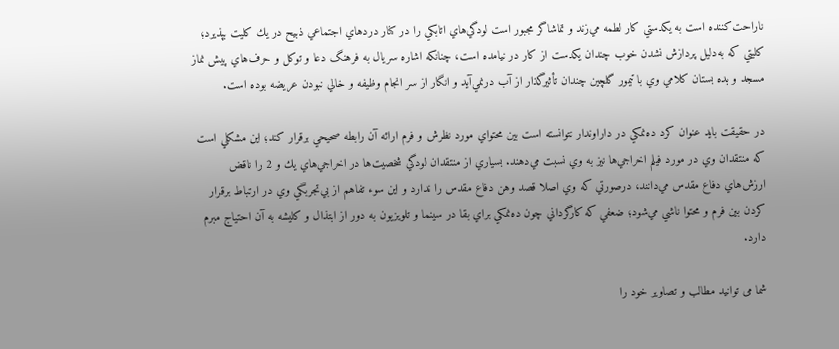ناراحت‌كننده است به يكدستي كار لطمه مي‌زند و تماشاگر مجبور است لودگي‌هاي اتابكي را در كنار دردهاي اجتماعي ذبيح در يك كليت بپذيرد؛ كليتي كه به‌دليل پردازش نشدن خوب چندان يكدست از كار در نيامده است، چنانكه اشاره سريال به فرهنگ دعا و توكل و حرف‌هاي پيش نماز مسجد و بده بستان كلامي وي با تيمور گلچين چندان تأثير‌گذار از آب درنمي‌آيد و انگار از سر انجام وظيفه و خالي نبودن عريضه بوده است.

در حقيقت بايد عنوان كرد ده‌نمكي در دارا‌و‌‌ندار نتوانسته است بين محتواي مورد نظرش و فرم ارائه آن رابطه صحيحي برقرار كند؛ اين مشكلي است كه منتقدان وي در مورد فيلم اخراجي‌ها نيز به وي نسبت مي‌دهند. بسياري از منتقدان لودگي شخصيت‌ها در اخراجي‌هاي يك و 2 را ناقض ارزش‌هاي دفاع مقدس مي‌دانند، درصورتي كه وي اصلا قصد وهن دفاع مقدس را ندارد و اين سوء تفاهم از بي‌تجربگي وي در ارتباط برقرار كردن بين فرم و محتوا ناشي مي‌شود؛ ضعفي كه كارگرداني چون ده‌نمكي براي بقا در سينما و تلويزيون به دور از ابتذال و كليشه به آن احتياج مبرم دارد.

شما می توانید مطالب و تصاویر خود را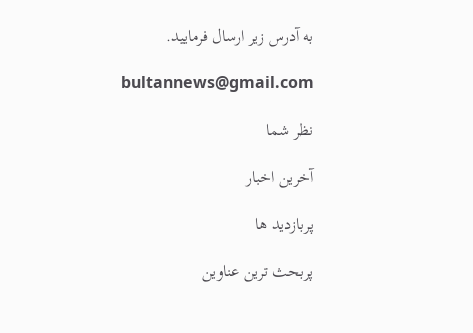به آدرس زیر ارسال فرمایید.

bultannews@gmail.com

نظر شما

آخرین اخبار

پربازدید ها

پربحث ترین عناوین